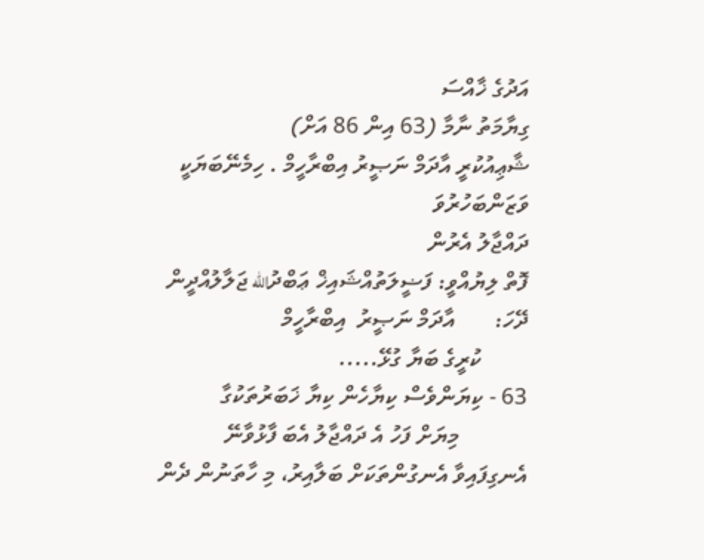އަދުގެ ޚާއްސަ
ގިޔާމަތު ނާމާ (63 އިން 86 އަށް)
ޝާޢިއުކުރީ އާދަމް ނަޞީރު އިބްރާހީމް . ހިމެނޭބަޔަކީ ވަޒަންބަހުރުވަ
ދައްޖާލު އެރުން
ފޮތް ލިޔުއްވީ: ފަޟީލަތުއްޝައިޚް ޢަބްދުالله ޖަލާލުއްދީން
ދޭހަ:       އާދަމް ނަޞީރު  އިބްރާހީމް
        ކުރީގެ ބަޔާ ގުޅޭ.....
63 - ކިޔަންވެސް ކިޔާހެން ކިޔާ ޚަބަރުތަކުގާ
            މިޔަށް ފަހު އެ ދައްޖާލު އެބަ ފާޅުވާނޭ
އެނގިފައިވާ އެނގުންތަކަށް ބަލާއިރު، މި ހާތަނުން ދެން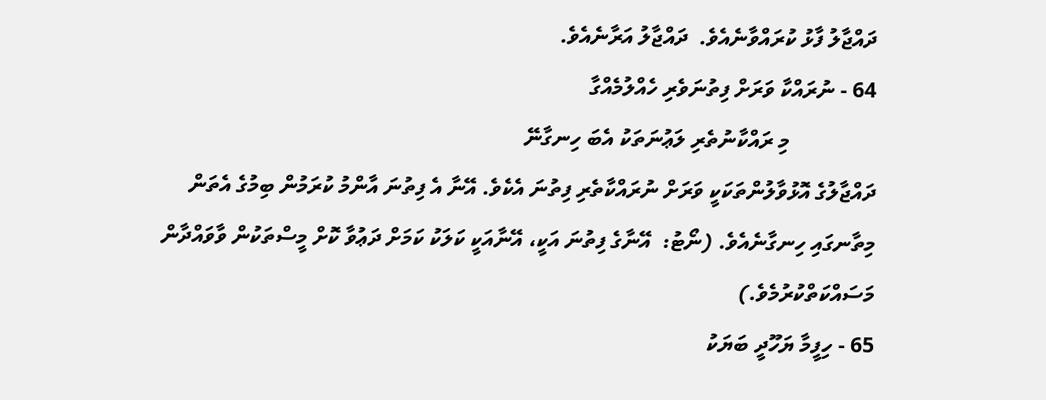ދައްޖާލު ފާޅު ކުރައްވާނެއެވެ.  ދައްޖާލު އަރާނެއެވެ.
64 - ނުރައްކާ ވަރަށް ފިތުނަވެރި ހެއްލުމެއްގާ
                މި ރައްކާނުތެރި ލަޢުނަތަކު އެބަ ހިނގާނޭ
ދައްޖާލުގެ އޮޅުވާލުންތަކަކީ ވަރަށް ނުރައްކާތެރި ފިތުނަ އެކެވެ. އޭނާ އެ ފިތުނަ އާންމު ކުރަމުން ބިމުގެ އެތަން މިތާނގައި ހިނގާނެއެވެ. (ނޯޓު:  އޭނާގެ ފިތުނަ އަކީ، އޭނާއަކީ ކަލަކު ކަމަށް ދަޢުވާ ކޮށް މީސްތަކުން ވާވައްދާން މަސައްކަތްކުރުމެވެ.)
65 - ހިފީމާ ޔަހޫދީ ބަޔަކު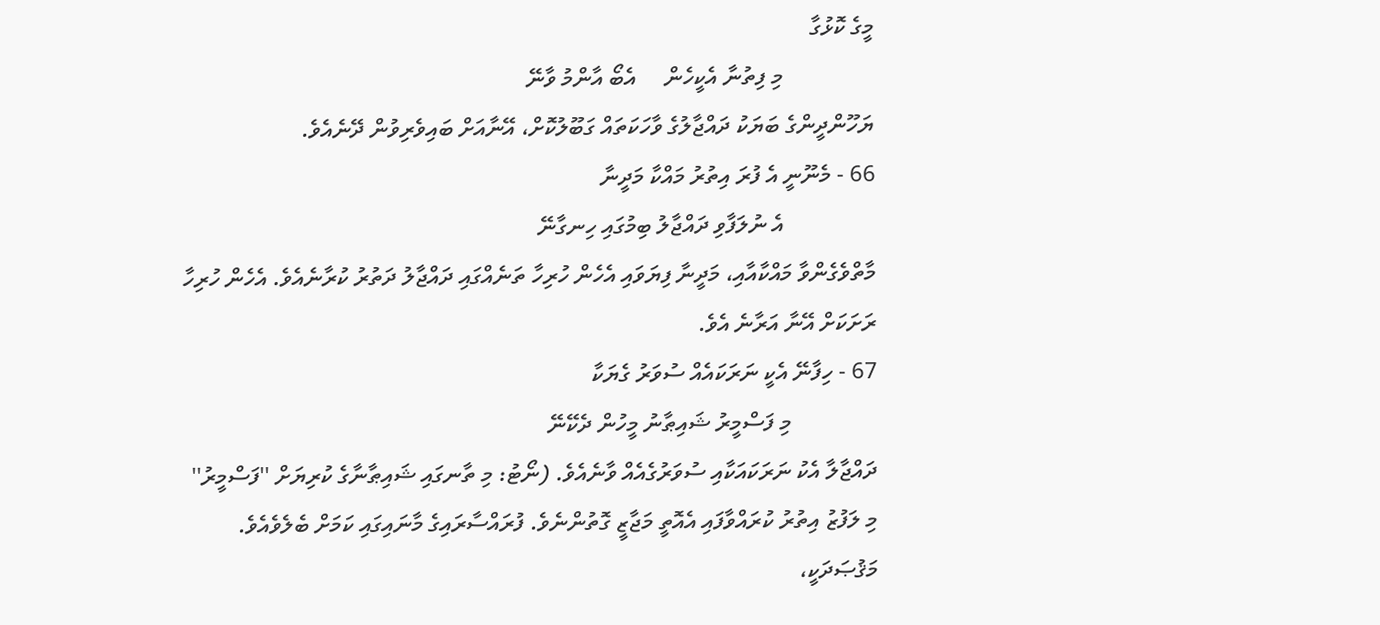މީގެ ކޮޅުގާ
                މި ފިތުނާ އެކީހެން     އެބޯ އާންމު ވާނޭ
ޔަހޫންދީންގެ ބަޔަކު ދައްޖާލުގެ ވާހަކަތައް ގަބޫލުކޮށް، އޭނާއަށް ބައިވެރިވުން ދޭނެއެވެ.
66 - މެނޫނީ އެ ފުރަ އިތުރު މައްކާ މަދީނާ
                އެ ނުލަފާވި ދައްޖާލު ބިމުގައި ހިނގާނޭ
މާތްވެގެންވާ މައްކާއާއި، މަދީނާ ފިޔަވައި އެހެން ހުރިހާ ތަނެއްގައި ދައްޖާލު ދަތުރު ކުރާނެއެވެ. އެހެން ހުރިހާ ރަށަކަށް އޭނާ އަރާނެ އެވެ.
67 - ހިފާނޭ އެކީ ނަރަކައެއް ސުވަރު ގެޔަކާ
               މި ފަސްމީރު ޝައިޠާނު މީހުން ދެކޭނޭ
ދައްޖާލާ އެކު ނަރަކައަކާއި ސުވަރުގެއެއް ވާނެއެވެ. (ނޯޓު: މި ތާނގައި ޝައިޠާނާގެ ކުރިޔަށް ''ފަސްމީރު'' މި ލަފުޒު އިތުރު ކުރައްވާފައި އެއޮތީ މަޖާޒީ ގޮތުންނެވެ. ފުރައްސާރައިގެ މާނައިގައި ކަމަށް ބެލެވެއެވެ. މަޤުޞަދަކީ،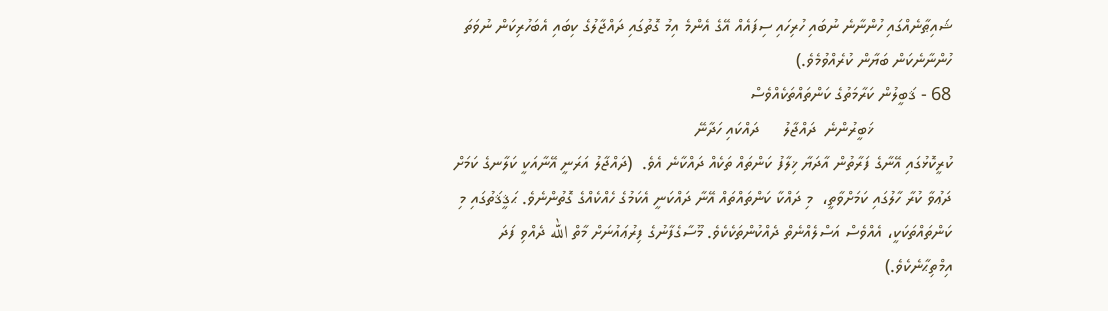ޝައިޠާނެއްގައި ހުންނާނެ ނުބައި ހުރިހައި ސިފައެއް އޭގެ އެންމެ އިމު ގޮތުގައި ދައްޖާލުގެ ކިބައި އެބަހުރިކަން ނުވަތަ ހުންނާނެކަން ބަޔާން ކުރެއްވުމެވެ.)
68 - ޤަބީލުން ކަރާމަތުގެ ކަންތައްތަކެއްވެސް
                 ޚަބީރުންނެ  ދައްޖާލު     ދައްކައި ހަދާނޭ
ކުރީކޮޅުގައި އޭނާގެ ފަރާތުން އާދަޔާ ޚިލާފު ކަންތައް ތަކެއް ދައްކާނެ އެވެ.  (ދައްޖާލު އަރަނީ އޭނާއަކީ ކަލާނގެ ކަމަށް ދަޢުވާ ކުރާ ހާލުގައި ކަމަށްވާތީ،  މި ދައްކާ ކަންތައްތައް އޭނާ ދައްކަނީ އެކަމުގެ ހެއްކެއްގެ ގޮތުންނެވެ. ޙަޤީޤަތުގައި މި ކަންތައްތަކަކީ، އެއްވެސް އަސްލެއްނެތް ދެއްކުންތަކެކެވެ. މޫސާގެފާނުގެ ފިރުޢައުނަށް މާތް الله ދެއްވި ފަދަ އިމްތިޙާނެކެވެ.)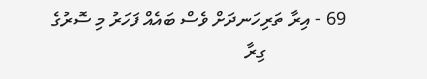69 - އިރާ ތަރިހަނދަށް ވެސް ބައެއް ފަހަރު މި ސޮރުގެ
                 ގިރާ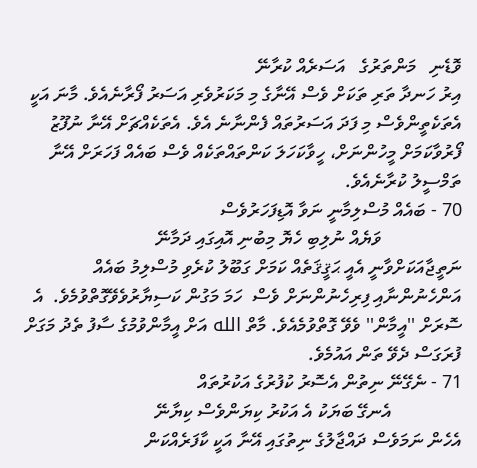ވޮޑެނި   މަންތަރުގެ   އަސަރެއް ކުރާނޭ
އިރު ހަނދާ ތަރި ތަކަށް ވެސް އޭނާގެ މި މަކަރުވެރި އަސަރު ފޯރާނެއެވެ. މާނަ އަކީ އެތަކެތީންވެސް މި ފަދަ އަސަރުތައް ފެންނާނެ އެވެ. އެތަކެއްޗަށް އޭނާ ނުފޫޒު ފޯރުވާކަމަށް މީހުންނަށް، ހީވާކަހަލަ ކަންތައްތަކެއް ވެސް ބައެއް ފަހަރަށް އޭނާ ތަމްސީލު ކުރާނެއެވެ.
70 - ބައެއް މުސްލިމާނީ ނަވާ އޮޑިފަހަރުވެސް
                 ވަޔެއް ނުލިބި ހެޔޮ މިބުނި އޮއިގައި ދަމާނޭ
ނަތީޖާއަކަށްވާނީ އެއީ ޙަޤީޤަތެއް ކަމަށް ގަބޫލު ކުރެވި މުސްލިމު ބައެއް އަންހެނުންނާއި ފިރިހެނުންނަށް ވެސް  ހަމަ މަގުން ކަސިޔާރުވެވޭގޮތްވުމެވެ.  އެ ސޮރަށް ''އީމާން'' ވެވޭ ގޮތްވުމެއެވެ. މާތް الله އަށް އީމާންވުމުގެ ސާފު ތެދު މަގަށް ފުރަގަސް ދެވޭ ތަން އައުމެވެ.
71 - ނެގޭނޭ ނިތުން އެސޮރު ކުފުރުގެ އަކުރުތައް
               އެނގޭ ބަޔަކު އެ އަކުރު ކިޔަންވެސް ކިޔާނޭ
އެހެން ނަމަވެސް ދައްޖާލުގެ ނިތުގައި އޭނާ އަކީ ކާފަރެއްކަން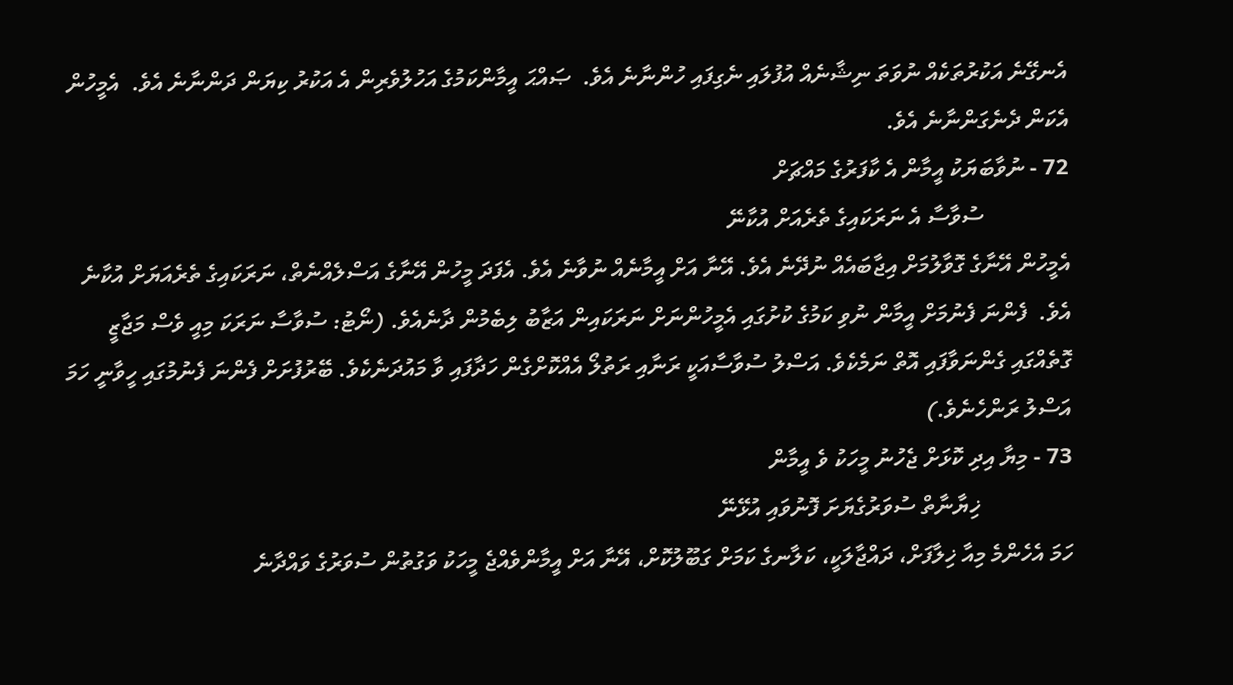އެނގޭނެ އަކުރުތަކެއް ނުވަތަ ނިޝާނެއް އުފުލައި ނެގިފައި ހުންނާނެ އެވެ.  ޞައްޙަ އީމާންކަމުގެ އަހުލުވެރިން އެ އަކުރު ކިޔަން ދަންނާނެ އެވެ.  އެމީހުން އެކަން ދެނެގަންނާނެ އެވެ.
72 - ނުވާބަޔަކު އީމާން އެ ކާފަރުގެ މައްޗަށް
               ސުވާސާ އެ ނަރަކައިގެ ތެރެއަށް އުކާނޭ
އެމީހުން އޭނާގެ ގޮވާލުމަށް އިޖާބައެއް ނުދޭނެ އެވެ. އޭނާ އަށް އީމާނެއް ނުވާނެ އެވެ. އެފަދަ މީހުން އޭނާގެ އަސްލެއްނެތް، ނަރަކައިގެ ތެރެއަޔަށް އުކާނެ އެވެ.  ފެންނަ ފެނުމަށް އީމާން ނުވި ކަމުގެ ކުށުގައި އެމީހުންނަށް ނަރަކައިން އަޒާބު ލިބެމުން ދާނެއެވެ. (ނޯޓު: ސުވާސާ ނަރަކަ މިއީ ވެސް މަޖާޒީ ގޮތެއްގައި ގެންނަވާފައި އޮތް ނަމެކެވެ. އަސްލު ސުވާސާއަކީ ރަނާއި ރަތުލޯ އެއްކޮށްގެން ހަދާފައި ވާ މައުދަނެކެވެ. ބޭރުފުށަށް ފެންނަ ފެނުމުގައި ހީވާނީ ހަމަ އަސްލު ރަންހެނެވެ.)
73 - މިޔާ އިދި ކޮޅަށް ޖެހުނު މީހަކު ވެ އީމާން
                ޚިޔާނާތް ސުވަރުގެޔަށަ ފޮނުވައި އުޅޭނޭ
ހަމަ އެހެންމެ މިއާ ޚިލާފަށް، ދައްޖާލަކީ، ކަލާނގެ ކަމަށް ގަބޫލުކޮށް، އޭނާ އަށް އީމާންވެއްޖެ މީހަކު ވަގުތުން ސުވަރުގެ ވައްދާނެ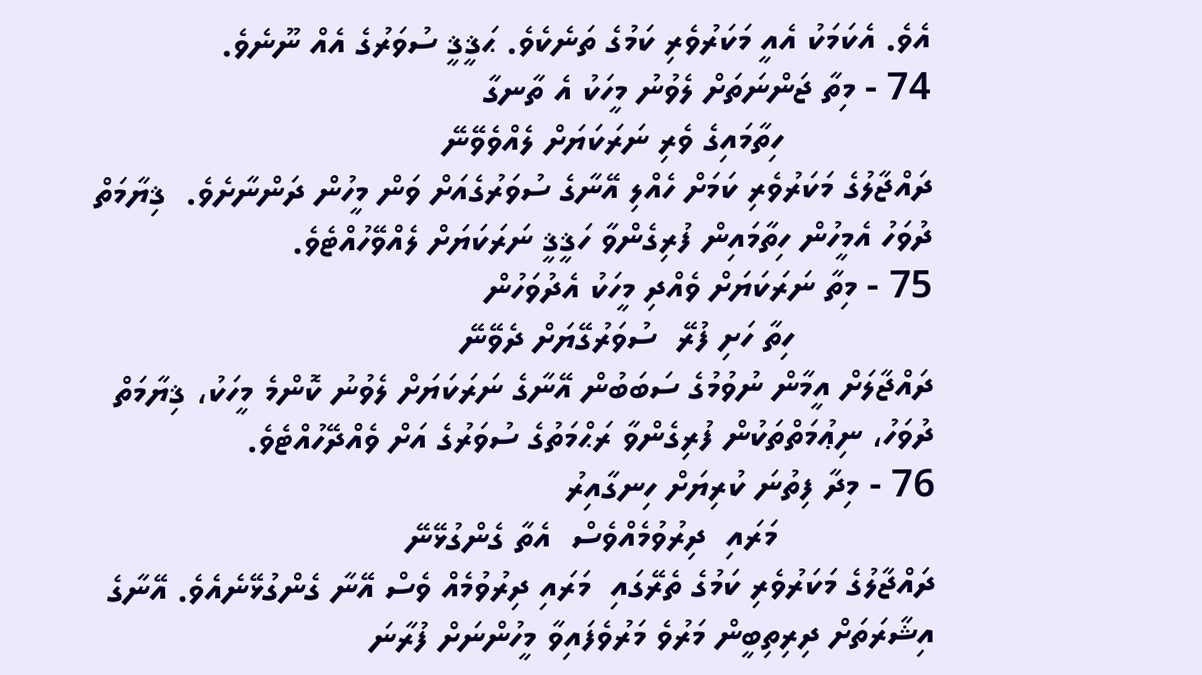އެވެ. އެކަމަކު އެއީ މަކަރުވެރި ކަމުގެ ތަނެކެވެ. ޙަޤީޤީ ސުވަރުގެ އެއް ނޫނެވެ.
74 - މިތާ ޖަންނަތަށް ލެވުނު މީހަކު އެ ތާނގާ
               ހިތާމައިގެ ވެރި ނަރަކަޔަށް ލެއްވެވޭނޭ
ދައްޖާލުގެ މަކަރުވެރި ކަމަށް ހެއްލި އޭނާގެ ސުވަރުގެއަށް ވަން މީހުން ދަންނާށެވެ.  ޤިޔާމަތް ދުވަހު އެމީހުން ހިތާމައިން ފުރިގެންވާ ހަޤީޤީ ނަރަކަޔަށް ލެއްވޭހުއްޓެވެ.
75 - މިތާ ނަރަކަޔަށް ވެއްދި މީހަކު އެދުވަހުން
              ހިތާ ހަށި ފުރޭ  ސުވަރުގޭޔަށް ދެވޭނޭ
ދައްޖާލަށް އީމާން ނުވުމުގެ ސަބަބުން އޭނާގެ ނަރަކަޔަށް ލެވުނު ކޮންމެ މީހަކު، ޤިޔާމަތް ދުވަހު، ނިޢުމަތްތަކުން ފުރިގެންވާ ރަޙްމަތުގެ ސުވަރުގެ އަށް ވެއްދޭހުއްޓެވެ.
76 - މިދާ ފިތުނަ ކުރިޔަށް ހިނގާއިރު
                މަރައި  ދިރުވުމެއްވެސް  އެތާ ގެންގުޅޭނޭ
ދައްޖާލުގެ މަކަރުވެރި ކަމުގެ ތެރޭގައި  މަރައި ދިރުވުމެއް ވެސް އޭނާ ގެންގުޅޭނެއެވެ. އޭނާގެ އިޝާރަތަށް ދިރިތިބީން މަރުވެ މަރުވެފައިވާ މީހުންނަށް ފުރާނަ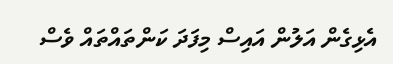އެޅިގެން އަލުން އައިސް މިފަދަ ކަންތައްތައް ވެސް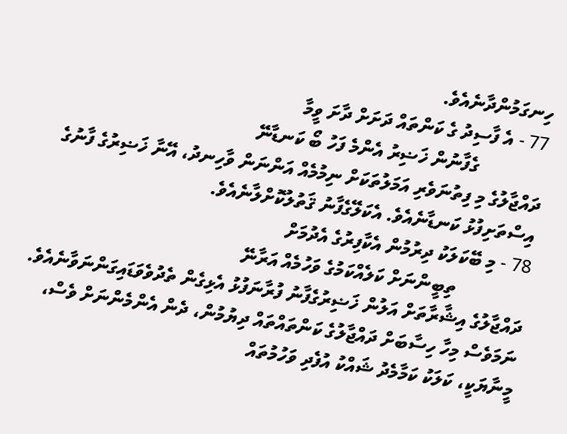ހިނގަމުންދާނެއެވެ.
77 - އެ ފާސިދު ގެ ކަންތައް ދަށަށް ދާށަ ވީމާ
              ގެފާނުން ޚަޟިރު އެންމެ ފަހު ބޯ ކަނޑާނޭ
ދައްޖާލުގެ މި ފިތުނަވެރި އަމަލުތަކަށް ނިމުމެއް އަންނަން ވާހިނދު، އޭނާ ޚަޟިރުގެ ފާނުގެ އިސްތަށިފުޅު ކަނޑާނެއެވެ. އެކަލޭގެފާނު ޤަތުލުކޮށްލާނެއެވެ.
78 - މި ބޭކަލަކު ދިރުމުން އެކާފިރުގެ އެދުމަށް
               ތިބީންނަށް ކަލެއްކަމުގެ ވަހުމެއް އަރާނޭ
ދައްޖާލުގެ އިޝާރާތަށް އަލުން ޚަޟިރުގެފާނު ފުރާނަފުޅު އެޅިގެން ތެދުވެވަޑައިގަންނަވާނެއެވެ. ނަމަވެސް މިހާ ހިސާބަށް ދައްޖާލުގެ ކަންތައްތައް ދިޔުމުން، ދެން އެންމެންނަށް ވެސް، މީނާޔަކީ، ކަލަކު ކަމާމެދު ޝައްކު އުފެދި ވަހުމުތައް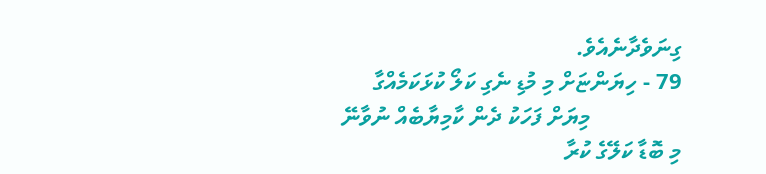ގިނަވެދާނެއެވެ.
79 - ހިޔަންޏަށް މި މުޑި ނެގި ކަލޯ ކުޅަކަމެއްގާ
                މިޔަށް ފަހަކު ދެން ކާމިޔާބެއް ނުވާނޭ
މި ބޮޑާ ކަލޭގެ ކުރާ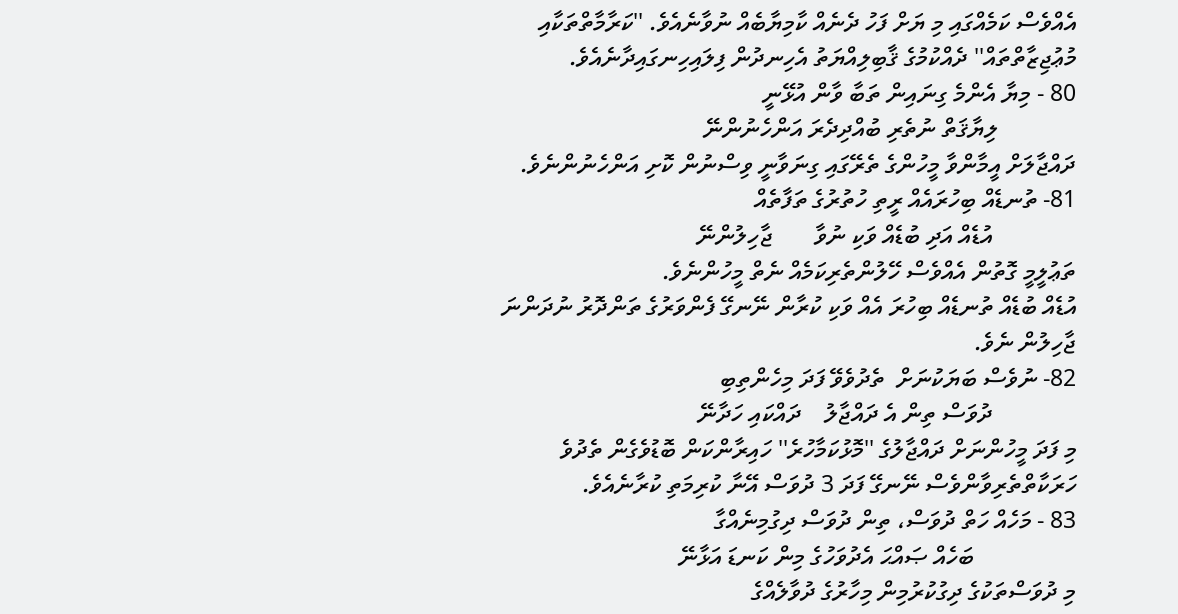އެއްވެސް ކަމެއްގައި މި ޔަށް ފަހު ދެނެއް ކާމިޔާބެއް ނުވާނެއެވެ. ''ކަރާމާތްތަކާއި މުޢުޖިޒާތްތައް'' ދެއްކުމުގެ ޤާބިލިއްޔަތު އެހިނދުން ފިލައިހިނގައިދާނެއެވެ.
80 - މިޔާ އެންމެ ގިނައިން ތަބާ ވާން އުޅޭނީ
             ލިޔާޤަތް ނުތެރި ބުއްދިދެރަ އަންހެނުންނޭ
ދައްޖާލަށް އީމާންވާ މީހުންގެ ތެރޭގައި ގިނަވާނީ ވިސްނުން ކޮށި އަންހެނުންނެވެ.
81- ތުނޑެއް ބިހުރައެއް ރީތި ހުތުރުގެ ތަފާތެއް
              އުޑެއް އަދި ބުޑެއް ވަކި ނުވާ       ޖާހިލުންނޭ
ތަޢުލީމީ ގޮތުން އެއްވެސް ހޭލުންތެރިކަމެއް ނެތް މީހުންނެވެ.
އުޑެއް ބުޑެއް ތުނޑެއް ބިހުރަ އެއް ވަކި ކުރާން ނޭނގޭ ފެންވަރުގެ ތަންދޮރު ނުދަންނަ ޖާހިލުން ނެވެ.
82- ނުވެސް ބަޔަކުނަށް  ތެދުވެވޭ ފަދަ މިހެންތިބި
              ދުވަސް ތިން އެ ދައްޖާލު    ދައްކައި ހަދާނޭ
މި ފަދަ މީހުންނަށް ދައްޖާލުގެ ''މޮޅުކަމާހުރެ'' ހައިރާންކަން ބޮޑުވެގެން ތެދުވެ ހަރަކާތްތެރިވާންވެސް ނޭނގޭ ފަދަ 3 ދުވަސް އޭނާ ކުރިމަތި ކުރާނެއެވެ.
83 - މަހެއް ހަތް ދުވަސް، ތިން ދުވަސް ދިގުމިނެއްގާ
                 ބަހެއް ޞައްޙަ އެދުވަހުގެ މިން ކަނޑަ އަޅާނޭ
މި ދުވަސްތަކުގެ ދިގުކުރުމިން މިހާރުގެ ދުވާލެއްގެ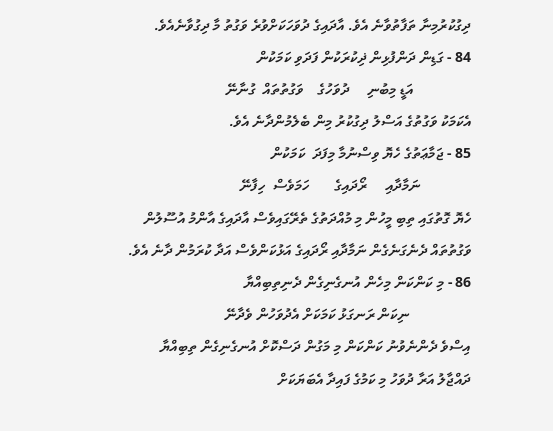ދިގުކުރުމިނާ ތަފާތުވާނެ އެވެ. އާދައިގެ ދުވަހަކަށްވުރެ ވަގުތު މާ ދިގުވާނެއެވެ.
84 - ގަޑިން ދަންފުޅިން ޛިކުރަކުން ފަދަވި ކަމަކުން
                އަޑީ މިބުނި     ދުވަހުގެ    ވަގުތުތައް  ގުނާނޭ
އެކަމަކު ވަގުތުގެ އަސްލު ދިގުކުރު މިން ބެލެމުންދާނެ އެވެ.
85 - ޖަމާޢަތުގެ ހެޔޮ ވިސްނުމާ މިފަދަ  ކަމަކުން
              ނަމާދާއި     ރޯދައިގެ       ހަމަވެސް  ހިފާނޭ
ހެޔޮ ގޮތުގައި ތިބި މީހުން މި މުއްދަތުގެ ތެރޭގައިވެސް އާދައިގެ އާންމު އުސޫލުން ވަގުތުތައް ދެނެގަނެގެން ނަމާދާއި ރޯދައިގެ އަޅުކަންވެސް އަދާ ކުރަމުން ދާނެ އެވެ.
86 - މި ކަންކަން މިހެން އުނގެނިގެން ދެނިތިބިއްޔާ
                 ނިކަން ރަނގަޅު ކަމަކަށް އެދުވަހުން ވެދާނޭ
އިސްވެ ދެންނެވުނު ކަންކަން މި މަގުން ދަސްކޮށް އުނގެނިގެން ތިބިއްޔާ  ދައްޖާލު އަރާ ދުވަހު މި ކަމުގެ ފައިދާ އެބަޔަކަށް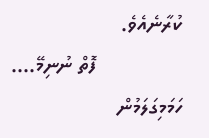ކުރާނެއެވެ.
               ފޮތް ނުނިމޭ....
ހަމަމިގަލަމުން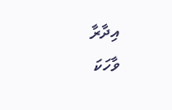އިދާރާ
ވާހަކަ